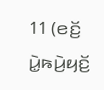11 (ꤕꤢꤩ꤬ ꤣꤧ꤭ꤒꤣꤧ꤬ꤟꤢꤩ꤬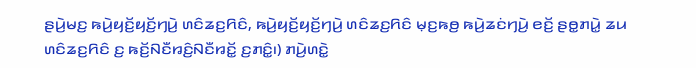ꤔꤣꤧ꤬ꤗꤢ꤬ ꤒꤣꤧ꤬ꤟꤢꤩ꤬ꤟꤢꤩ꤬ꤚꤣꤧ꤬ ꤛꤢꤨꤘꤢ꤬ꤖꤢꤨ, ꤒꤣꤧ꤬ꤟꤢꤩ꤬ꤟꤢꤩ꤬ꤚꤣꤧ꤬ ꤛꤢꤨꤘꤢ꤬ꤖꤢꤨ ꤗ꤫ꤢ꤬ꤒꤥ꤬ ꤒꤣꤧ꤬ꤘꤢꤦꤚꤣꤧ꤬ ꤕꤢꤩ꤬ ꤔꤥ꤭ꤊꤣꤧ꤭ ꤘꤣ ꤛꤢꤨꤘꤢ꤬ꤖꤢꤨ ꤢ꤬ ꤒꤢꤩ꤬ꤡꤢꤪꤙꤢꤨ꤬ꤡꤢꤪꤙꤢꤩ꤭ ꤢ꤬ꤊꤢꤨ꤭꤯) ꤊꤣꤧ꤬ꤛꤢꤧ꤭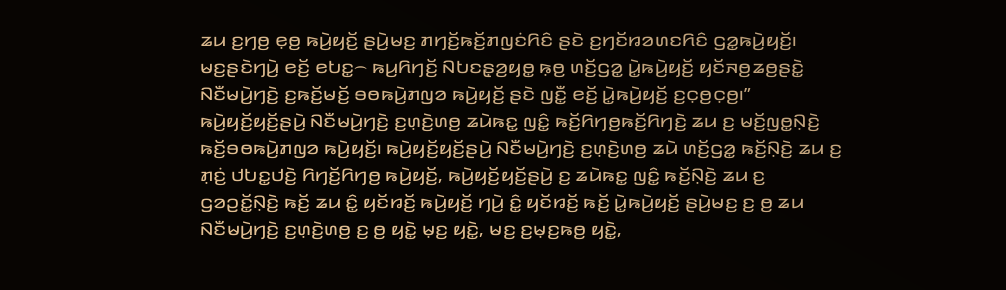ꤘꤣ ꤢ꤬ꤚꤥ꤬ ꤕ꤫ꤥ꤬ ꤒꤣꤧ꤬ꤟꤢꤩ꤬ ꤔꤣꤧ꤬ꤗꤢ꤬ ꤊꤚꤢꤩ꤬ꤒꤢꤩ꤬ꤊꤜꤢꤦꤖꤢꤨ ꤔꤢꤧ ꤢ꤬ꤚꤢꤩꤙꤤꤛꤢꤖꤢꤨ ꤞꤤ꤭ꤒꤣꤧ꤬ꤟꤢꤩ꤬꤯ ꤗꤢ꤬ꤔꤢꤧꤚꤣꤧ꤬ ꤕꤢꤩ꤬ ꤕꤝꤢ꤭꤮ ꤒꤣ꤬ꤖꤚꤢꤩ꤬ ꤡꤝꤢꤔ꤫ꤤ꤬ꤟꤥ꤭ ꤒ꤫ꤥ꤬ ꤛꤢꤩ꤬ꤞꤤ꤭ ꤣꤧ꤭ꤒꤣꤧ꤬ꤟꤢꤩ꤬ ꤟꤢꤩꤏꤥ꤬ꤘꤥ꤬ꤔꤢꤧ꤭ ꤡꤢꤪꤗꤣꤧ꤬ꤚꤢꤧ꤬ ꤢ꤬ꤒꤢꤩ꤬ꤗꤢꤩ꤬ ꤋꤥꤒꤣꤧ꤬ꤊꤜꤤ ꤒꤣꤧ꤬ꤟꤢꤩ꤬ ꤔꤢꤧ ꤜꤢꤪ꤭ ꤕꤢꤩ꤬ ꤣꤧ꤭ꤒꤣꤧ꤬ꤟꤢꤩ꤬ ꤢ꤬ꤍ꤫ꤥ꤬ꤍ꤫ꤥ꤬꤯”
ꤒꤣꤧ꤬ꤟꤢꤩ꤬ꤟꤢꤩ꤬ꤔꤣꤧ꤬ ꤡꤢꤪꤗꤣꤧ꤬ꤚꤢꤧ꤬ ꤢ꤬ꤛ꤫ꤢꤧ꤬ꤛꤥ꤬ ꤘꤣꤧꤒꤢ꤭ ꤜꤢꤨ꤭ ꤒꤢꤩ꤬ꤖꤚꤥ꤬ꤒꤢꤩ꤬ꤖꤚꤢꤧ꤬ ꤘꤣ ꤢ꤬ ꤗꤢꤩ꤬ꤜꤥ꤭ꤡ꤫ꤢꤧ꤬ ꤒꤢꤩ꤬ꤋꤥꤒꤣꤧ꤬ꤊꤜꤤ ꤒꤣꤧ꤬ꤟꤢꤩ꤬꤯ ꤒꤣꤧ꤬ꤟꤢꤩ꤬ꤟꤢꤩ꤬ꤔꤣꤧ꤬ ꤡꤢꤪꤗꤣꤧ꤬ꤚꤢꤧ꤬ ꤢ꤬ꤛ꤫ꤢꤧ꤬ꤛꤥ꤬ ꤘꤣꤧ ꤛꤢꤩ꤬ꤞꤤ꤭ ꤒꤢꤩ꤬ꤡ꤫ꤢꤧ꤬ ꤘꤣ ꤢ꤬ ꤊ꤫ꤢꤦ꤬ ꤓꤝꤢ꤭ꤓꤢꤧ꤬ ꤖꤚꤢꤩ꤬ꤖꤚꤥ꤬ ꤒꤣꤧ꤬ꤟꤢꤩ꤬, ꤒꤣꤧ꤬ꤟꤢꤩ꤬ꤟꤢꤩ꤬ꤔꤣꤧ꤬ ꤢ꤬ ꤘꤣꤧꤒꤢ꤭ ꤜꤢꤨ꤭ ꤒꤢꤩ꤬ꤡ꤫ꤢꤧ꤬ ꤘꤣ ꤢ꤬ ꤞꤤꤑꤢꤩ꤭ꤡ꤫ꤢꤧ꤬ ꤒꤢꤩ꤬ ꤘꤣ ꤢꤨ꤭ ꤟꤢꤩꤙꤢꤩ꤬ ꤒꤣꤧ꤬ꤟꤢꤩ꤬ ꤚꤣꤧ꤬ ꤢꤨ꤭ ꤟꤢꤩꤙꤢꤩ꤬ ꤒꤢꤩ꤬ ꤣꤧ꤭ꤒꤣꤧ꤬ꤟꤢꤩ꤬ ꤔꤣꤧ꤬ꤗꤢ꤬ ꤢ꤬ ꤥ꤬ ꤘꤣ ꤡꤢꤪꤗꤣꤧ꤬ꤚꤢꤧ꤬ ꤢ꤬ꤛ꤫ꤢꤧ꤬ꤛꤥ꤬ ꤢ꤬ ꤥ꤬ ꤟꤢꤧ꤭ ꤗ꤫ꤢ꤬ ꤟꤢꤧ꤭, ꤗꤢ꤬ ꤢ꤬ꤗ꤫ꤢ꤬ꤒꤥ꤬ ꤟꤢꤧ꤭,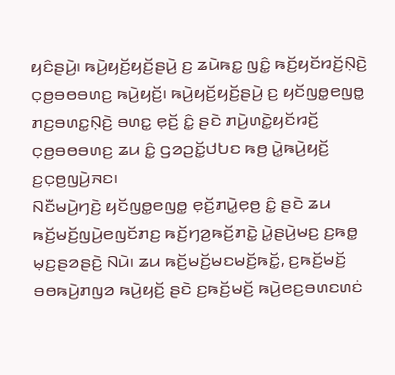ꤟꤢꤨꤔꤣꤧ꤬꤯ ꤒꤣꤧ꤬ꤟꤢꤩ꤬ꤟꤢꤩ꤬ꤔꤣꤧ꤬ ꤢ꤬ ꤘꤣꤧꤒꤢ꤭ ꤜꤢꤨ꤭ ꤒꤢꤩ꤬ꤟꤢꤩꤙꤢꤩ꤬ꤡ꤫ꤢꤧ꤬ ꤍ꤫ꤥ꤬ꤋꤥꤋꤛꤢ꤬ ꤒꤣꤧ꤬ꤟꤢꤩ꤬꤯ ꤒꤣꤧ꤬ꤟꤢꤩ꤬ꤟꤢꤩ꤬ꤔꤣꤧ꤬ ꤢ꤬ ꤟꤢꤩꤜꤥ꤭ꤕꤜꤥ꤭ ꤊꤢ꤬ꤋꤛꤢ꤭ꤡ꤫ꤢꤧ꤬ ꤋꤛꤢ꤭ ꤕ꤫ꤢꤩ꤬ ꤢꤨ꤭ ꤔꤢꤧ ꤊꤣꤧ꤬ꤛꤢꤧ꤭ꤟꤢꤩꤙꤢꤩ꤬ ꤍ꤫ꤥ꤬ꤋꤥꤋꤛꤢ꤬ ꤘꤣ ꤢꤨ꤭ ꤞꤤꤑꤢꤩ꤭ꤓꤝꤢ ꤒꤥ꤬ ꤣꤧ꤭ꤒꤣꤧ꤬ꤟꤢꤩ꤬ ꤢ꤬ꤍ꤫ꤥ꤬ꤜꤣꤧ꤬ꤏꤢ꤯
ꤡꤢꤪꤗꤣꤧ꤬ꤚꤢꤧ꤬ ꤟꤢꤩꤜꤥ꤭ꤕꤜꤥ꤭ ꤕ꤫ꤢꤩ꤬ꤊꤣꤧ꤭ꤕ꤫ꤥ꤬ ꤢꤨ꤭ ꤔꤢꤧ ꤘꤣ ꤒꤢꤩ꤬ꤗꤢꤩ꤬ꤜꤣꤧ꤬ꤕꤜꤢꤩꤊꤢ꤬ ꤒꤢꤩ꤬ꤚꤤ꤬ꤒꤢꤩ꤬ꤊꤢꤧ꤭ ꤣꤧ꤭ꤔꤣꤧ꤬ꤗꤢ꤬ ꤢ꤬ꤒꤥ꤭ ꤗ꤫ꤢ꤬ꤔꤤꤔꤢꤧ꤬ ꤡꤣꤧ꤯ ꤘꤣ ꤒꤢꤩ꤬ꤗꤢꤩ꤬ꤗꤢꤗꤢꤩ꤬ꤒꤢꤩ꤭, ꤢ꤬ꤒꤢꤩ꤬ꤗꤢꤩ꤬ ꤋꤥꤒꤣꤧ꤬ꤊꤜꤤ ꤒꤣꤧ꤬ꤟꤢꤩ꤬ ꤔꤢꤧ ꤢ꤬ꤒꤢꤩ꤬ꤗꤢꤩ꤬ ꤒꤣꤧ꤬ꤕꤢ꤬ꤋꤛꤢꤛꤢꤦ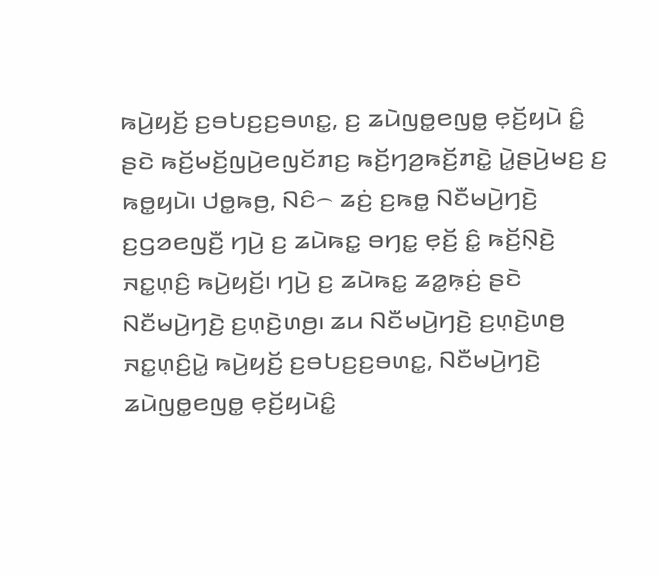ꤒꤣꤧ꤬ꤟꤢꤩ꤬ ꤢ꤬ꤋꤝꤢ꤬ꤢ꤬ꤋꤛꤢ꤭, ꤢ꤬ ꤘꤣꤧꤜꤥ꤭ꤕꤜꤥ꤭ ꤕ꤫ꤢꤩ꤬ꤟꤣꤧ ꤢꤨ꤭ ꤔꤢꤧ ꤒꤢꤩ꤬ꤗꤢꤩ꤬ꤜꤣꤧ꤬ꤕꤜꤢꤩꤊꤢ꤬ ꤒꤢꤩ꤬ꤚꤤ꤬ꤒꤢꤩ꤬ꤊꤢꤧ꤭ ꤣꤧ꤭ꤔꤣꤧ꤬ꤗꤢ꤬ ꤢ꤬ ꤒꤥ꤭ꤟꤣꤧ꤯ ꤓꤥ꤭ꤒꤥ꤬, ꤡꤢꤨ꤮ ꤘꤢꤦ꤬ ꤢ꤬ꤒꤥ꤭ ꤡꤢꤪꤗꤣꤧ꤬ꤚꤢꤧ꤬ ꤢ꤬ꤞꤤꤕꤜꤢꤪ꤬ ꤚꤣꤧ꤬ ꤢ꤬ ꤘꤣꤧꤒꤢ꤭ ꤋꤚꤢ꤭ ꤕ꤫ꤢꤩ꤬ ꤢꤨ꤭ ꤒꤢꤩ꤬ꤡ꤫ꤢꤧ꤬ ꤏꤢ꤭ꤛ꤫ꤢꤨ꤬ ꤒꤣꤧ꤬ꤟꤢꤩ꤬꤯ ꤚꤣꤧ꤬ ꤢ꤬ ꤘꤣꤧꤒꤢ꤭ ꤘꤤ꤭ꤒ꤫ꤢꤦ꤬ ꤔꤢꤧ ꤡꤢꤪꤗꤣꤧ꤬ꤚꤢꤧ꤬ ꤢ꤬ꤛ꤫ꤢꤧ꤬ꤛꤥ꤬꤯ ꤘꤣ ꤡꤢꤪꤗꤣꤧ꤬ꤚꤢꤧ꤬ ꤢ꤬ꤛ꤫ꤢꤧ꤬ꤛꤥ꤬ ꤏꤢ꤭ꤛ꤫ꤢꤨ꤬ꤣꤧ꤭ ꤒꤣꤧ꤬ꤟꤢꤩ꤬ ꤢ꤬ꤋꤝꤢ꤬ꤢ꤬ꤋꤛꤢ꤭, ꤡꤢꤪꤗꤣꤧ꤬ꤚꤢꤧ꤬ ꤘꤣꤧꤜꤥ꤭ꤕꤜꤥ꤭ ꤕ꤫ꤢꤩ꤬ꤟꤣꤧꤢꤨ꤭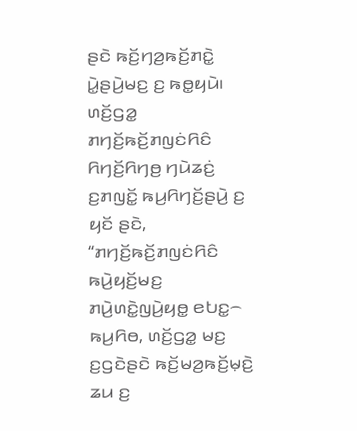ꤔꤢꤧ ꤒꤢꤩ꤬ꤚꤤ꤬ꤒꤢꤩ꤬ꤊꤢꤧ꤭ ꤣꤧ꤭ꤔꤣꤧ꤬ꤗꤢ꤬ ꤢ꤬ ꤒꤥ꤭ꤟꤣꤧ꤯
ꤛꤢꤩ꤬ꤞꤤ꤭ ꤊꤚꤢꤩ꤬ꤒꤢꤩ꤬ꤊꤜꤢꤦꤖꤢꤨ ꤖꤚꤢꤩ꤬ꤖꤚꤥ꤬ ꤚꤣꤧꤘꤢꤦ꤬ ꤢ꤬ꤊꤜꤢꤩ꤭ ꤒꤣ꤬ꤖꤚꤢꤩ꤬ꤔꤣꤧ꤬ ꤢ꤬ ꤟꤢꤩ ꤔꤢꤧ, “ꤊꤚꤢꤩ꤬ꤒꤢꤩ꤬ꤊꤜꤢꤦꤖꤢꤨ ꤒꤣꤧ꤬ꤟꤢꤩ꤬ꤗꤢ꤬ ꤊꤣꤧ꤬ꤛꤢꤧ꤭ꤜꤣꤧ꤬ꤟꤥ꤭ ꤕꤝꤢ꤭꤮ ꤒꤣ꤬ꤖꤥ, ꤛꤢꤩ꤬ꤞꤤ꤭ ꤗꤢ꤬ ꤢ꤬ꤞꤢꤧꤔꤢꤧ ꤒꤢꤩ꤬ꤗꤤ꤬ꤒꤢꤩ꤬ꤗ꤫ꤢꤧ꤬ ꤘꤣ ꤢ꤬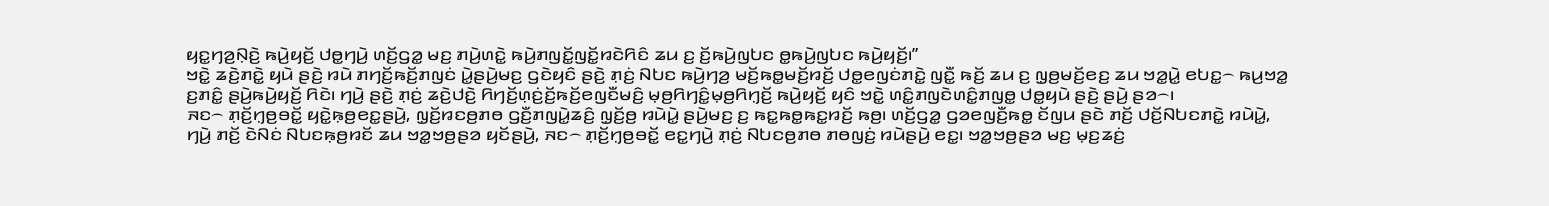ꤟꤢ꤭ꤚꤤ꤬ꤡ꤫ꤢꤧ꤬ ꤒꤣꤧ꤬ꤟꤢꤩ꤬ ꤓꤥ꤭ꤚꤣꤧ꤬ ꤛꤢꤩ꤬ꤞꤤ꤭ ꤗꤢ꤬ ꤊꤣꤧ꤬ꤛꤢꤧ꤭ ꤒꤣꤧ꤬ꤊꤜꤢꤩ꤭ꤜꤢꤩ꤭ꤙꤢꤧꤖꤢꤨ ꤘꤣ ꤢ꤬ ꤢꤩ꤬ꤒꤣꤧ꤬ꤜꤝꤢ ꤥ꤭ꤒꤣꤧ꤬ꤜꤝꤢ ꤒꤣꤧ꤬ꤟꤢꤩ꤬꤯”
ꤠꤢꤧ꤭ ꤘꤢꤧ꤬ꤊꤢꤧ꤭ ꤟꤣꤧ ꤔꤢꤧ꤬ ꤙꤣꤧ ꤊꤚꤢꤩ꤬ꤒꤢꤩ꤬ꤊꤜꤢꤦ ꤣꤧ꤭ꤔꤣꤧ꤬ꤗꤢ꤬ ꤞꤢꤧꤟꤢꤨ ꤔꤢꤧ꤬ ꤊ꤫ꤢꤦ꤬ ꤡꤝꤢ ꤒꤣꤧ꤬ꤚꤤ꤬ ꤗꤢꤩ꤬ꤒꤥ꤭ꤗꤢꤩ꤬ꤙꤢꤩ꤬ ꤓꤥ꤭ꤕꤜꤢꤦꤊꤢꤧ꤭ ꤜꤢꤪ꤭ ꤒꤢꤩ꤬ ꤘꤣ ꤢ꤬ ꤜ꤫ꤥ꤬ꤗꤢꤩ꤬ꤕꤢ꤬ ꤘꤣ ꤠꤤ꤭ꤣꤧ꤭ ꤕꤝꤢ꤭꤮ ꤒꤣ꤬ꤠꤤ꤭ ꤢ꤬ꤊꤢꤨ꤭ ꤔꤣꤧ꤬ꤒꤣꤧ꤬ꤟꤢꤩ꤬ ꤖꤢꤧ꤯ ꤚꤣꤧ꤬ ꤔꤢꤧ꤬ ꤊ꤫ꤢꤦ꤬ ꤘꤢꤧ꤬ꤓꤢꤧ꤬ ꤖꤚꤢꤩ꤬ꤛ꤫ꤢꤦ꤬ꤢꤩ꤬ꤒꤢꤩ꤬ꤕꤜꤢꤪꤗꤢꤨ꤬ ꤗ꤫ꤥ꤬ꤖꤚꤢꤨ꤭ꤗ꤫ꤥ꤬ꤖꤚ꤫ꤢꤩ꤬ ꤒꤣꤧ꤬ꤟꤢꤩ꤬ ꤟꤢꤨ ꤠꤢꤧ꤭ ꤛꤢꤨ꤭ꤊꤜꤢꤧꤛꤢꤨ꤭ꤊꤜꤥ꤭ ꤓꤥ꤭ꤟꤣꤧ ꤔꤢꤧ꤬ ꤔꤣꤧ꤬ ꤔꤤ꤮꤯
ꤏꤢ꤮ ꤊ꤫ꤢꤩ꤬ꤚ꤫ꤥ꤬ꤋꤢꤩ꤭ ꤟꤢꤧ꤭ꤒ꤫ꤥ꤬ꤕꤢ꤭ꤔꤣꤧ꤬, ꤜ꤫ꤢꤩ꤬ꤙꤢꤥ꤬ꤊꤥ ꤞꤢꤪ꤬ꤊꤜꤣꤧ꤭ꤘꤢꤨ꤬ ꤜ꤫ꤢꤩ꤬ꤥ꤬ ꤙꤣꤧꤣꤧ꤭ ꤔꤣꤧ꤬ꤗꤢ꤬ ꤢ꤬ ꤒꤢ꤭ꤒꤥ꤭ꤒꤢ꤭ꤙꤢꤩ꤬ ꤒꤥ꤬꤯ ꤛꤢꤩ꤬ꤞꤤ꤭ ꤞꤤꤕꤜꤢꤪ꤬ꤒꤥ꤭ ꤢꤩꤜꤣ ꤔꤢꤧ ꤊꤢꤩ꤬ ꤓꤢꤩ꤬ꤡꤝꤢꤊꤢꤧ꤭ ꤙꤣꤧꤣꤧ꤭, ꤚꤣꤧ꤬ ꤊꤢꤩ꤬ ꤢꤧꤡꤢꤦ ꤡꤝꤢꤒ꤫ꤥ꤬ꤙꤢꤩ ꤘꤣ ꤠꤤ꤭ꤠꤥ꤬ꤔꤤ ꤟꤢꤩꤔꤣꤧ꤬, ꤏꤢ꤮ ꤊ꤫ꤢꤩ꤬ꤚ꤫ꤥ꤬ꤋꤢꤩ꤭ ꤕꤢ꤭ꤚꤣꤧ꤬ ꤊ꤫ꤢꤦ꤬ ꤡꤝꤢꤥ꤬ꤊꤥ ꤊꤥꤜꤢꤦ꤬ ꤙꤣꤧꤔꤣꤧ꤬ ꤕꤢ꤭꤯ ꤠꤤ꤭ꤠꤥ꤬ꤔꤤ ꤗꤢ꤬ ꤗ꤫ꤢ꤬ꤘꤢꤦ꤬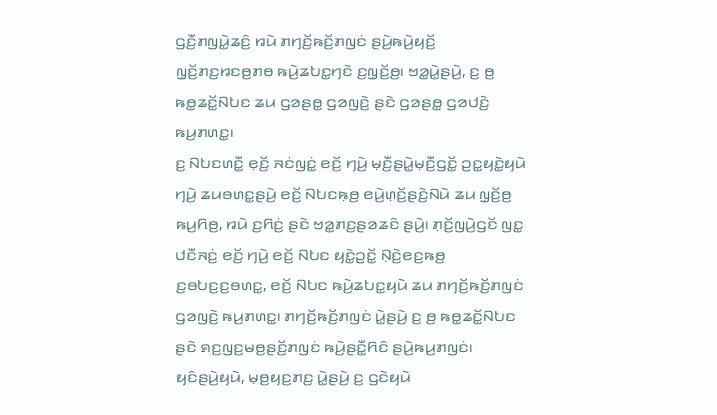ꤞꤢꤪ꤬ꤊꤜꤣꤧ꤭ꤘꤢꤨ꤬ ꤙꤣꤧ ꤊꤚꤢꤩ꤬ꤒꤢꤩ꤬ꤊꤜꤢꤦ ꤔꤣꤧ꤬ꤒꤣꤧ꤬ꤟꤢꤩ꤬ ꤜ꤫ꤢꤩ꤬ꤊꤢ꤬ꤙꤢꤥ꤬ꤊꤥ ꤒꤣꤧ꤬ꤘꤝꤢ꤭ꤚꤢꤧ ꤢ꤬ꤜ꤫ꤢꤩ꤬ꤥ꤬꤯ ꤠꤤ꤭ꤣꤧ꤭ꤔꤣꤧ꤬, ꤢ꤬ ꤥ꤬ ꤒꤥ꤭ꤘꤢꤩ꤭ꤡꤝꤢ ꤘꤣ ꤞꤤꤔꤥ꤭ ꤞꤤꤜꤢꤧ꤬ ꤔꤢꤧ ꤞꤤꤔꤥ꤭ ꤞꤤꤓꤢꤧ꤬ ꤒꤣ꤬ꤊꤛꤢ꤭꤯
ꤢ꤬ ꤡꤝꤢꤛꤢꤪ꤭ ꤕ꤫ꤢꤩ꤬ ꤏꤢꤦꤜꤢꤦ꤭ ꤕꤢꤩ꤬ ꤚꤣꤧ꤬ ꤗ꤫ꤢꤪ꤬ꤔꤣꤧ꤭ꤗ꤫ꤢꤪ꤬ꤞꤢꤩ꤭ ꤑꤢ꤭ꤟꤢꤧ꤭ꤟꤣꤧ ꤚꤣꤧ꤬ ꤘꤣꤋꤛꤢ꤭ꤔꤣꤧ꤬ ꤕꤢꤩ꤬ ꤡꤝꤢꤒ꤫ꤥ꤬ ꤕꤣꤧ꤬ꤛ꤫ꤢꤩ꤬ꤔꤢꤧ꤬ꤡꤣꤧ ꤘꤣ ꤜ꤫ꤢꤩ꤬ꤥ꤬ ꤒꤣ꤬ꤖꤥ꤬, ꤙꤣꤧ ꤢ꤬ꤖꤢꤦ꤬ ꤔꤢꤧ ꤠꤤ꤭ꤊꤢ꤬ꤔꤤꤘꤢꤨ ꤔꤣꤧ꤬꤯ ꤊ꤫ꤢꤩ꤬ꤜꤣꤧ꤬ꤞꤢꤩ ꤜꤢ꤭ ꤓꤢꤪꤏꤢꤦ꤬ ꤕꤢꤩ꤬ ꤚꤣꤧ꤬ ꤕꤢꤩ꤬ ꤡꤝꤢ ꤟꤢꤧ꤭ꤑꤢꤩ꤭ ꤡ꤫ꤢꤧ꤬ꤕꤢ꤬ꤒꤥ꤬ ꤢ꤬ꤋꤝꤢ꤬ꤢ꤬ꤋꤛꤢ꤭, ꤕꤢꤩ꤬ ꤡꤝꤢ ꤒꤣꤧ꤬ꤘꤝꤢ꤭ꤟꤣꤧ ꤘꤣ ꤊꤚꤢꤩ꤬ꤒꤢꤩ꤬ꤊꤜꤢꤦ ꤞꤤꤜꤢꤧ꤬ ꤒꤣ꤬ꤊꤛꤢ꤭꤯ ꤊꤚꤢꤩ꤬ꤒꤢꤩ꤬ꤊꤜꤢꤦ ꤣꤧ꤭ꤔꤣꤧ꤬ ꤢ꤬ ꤥ꤬ ꤒꤥ꤭ꤘꤢꤩ꤭ꤡꤝꤢ ꤔꤢꤧ ꤎꤢ꤬ꤜꤢ꤬ꤗꤥ꤬ꤔꤢꤩ꤬ꤊꤜꤢꤦ ꤒꤣꤧ꤬ꤔꤢꤪ꤭ꤖꤢꤨ ꤔꤣꤧ꤬ꤒꤣ꤬ꤊꤜꤢꤦ꤯
ꤟꤢꤨꤔꤣꤧ꤬ꤟꤣꤧ, ꤗ꤫ꤥ꤬ꤟꤢ꤬ꤊꤢ꤬ ꤣꤧ꤭ꤔꤣꤧ꤬ ꤢ꤬ ꤞꤢꤧꤟꤣꤧ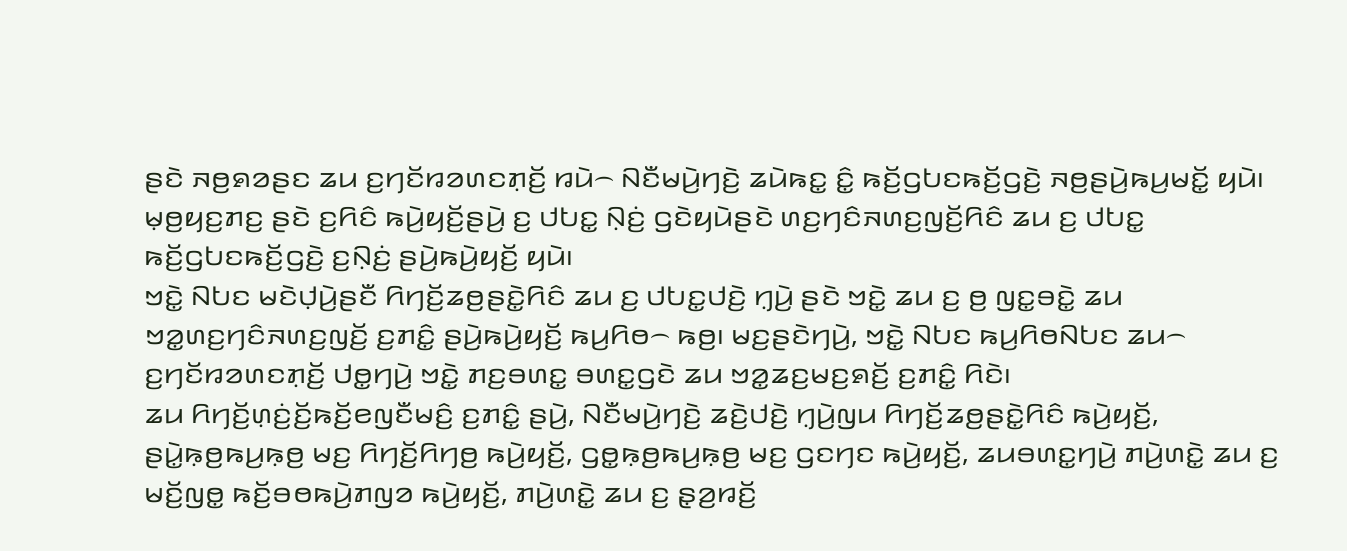ꤔꤢꤧ ꤏꤥ꤬ꤎꤤꤔꤢ ꤘꤣ ꤢ꤬ꤚꤢꤩꤙꤤꤛꤢꤊ꤫ꤢꤩ꤬ ꤙꤣꤧ꤮ ꤡꤢꤪꤗꤣꤧ꤬ꤚꤢꤧ꤬ ꤘꤣꤧꤒꤢ꤭ ꤢꤨ꤭ ꤒꤢꤩ꤬ꤞꤝꤢꤒꤢꤩ꤬ꤞꤢꤧ꤬ ꤏꤥ꤬ꤔꤣꤧ꤬ꤒꤣ꤬ꤗꤢꤩ꤭ ꤟꤣꤧ꤯ ꤗ꤫ꤥ꤬ꤟꤢ꤬ꤊꤢ꤬ ꤔꤢꤧ ꤢ꤬ꤖꤢꤨ ꤒꤣꤧ꤬ꤟꤢꤩ꤬ꤔꤣꤧ꤬ ꤢ꤬ ꤓꤝꤢ꤭ ꤡ꤫ꤢꤦ꤬ ꤞꤢꤧꤟꤣꤧꤔꤢꤧ ꤛꤢ꤬ꤚꤢꤨꤏꤛꤢ꤬ꤜꤢꤩ꤬ꤖꤢꤨ ꤘꤣ ꤢ꤬ ꤓꤝꤢ꤭ ꤒꤢꤩ꤬ꤞꤝꤢꤒꤢꤩ꤬ꤞꤢꤧ꤬ ꤢ꤬ꤡ꤫ꤢꤦ꤬ ꤔꤣꤧ꤬ꤒꤣꤧ꤬ꤟꤢꤩ꤬ ꤟꤣꤧ꤯
ꤠꤢꤧ꤭ ꤡꤝꤢ ꤗꤢꤧꤓ꤫ꤣꤧ꤬ꤔꤢꤪ ꤖꤚꤢꤩ꤬ꤘꤥ꤬ꤔꤢꤧ꤭ꤖꤢꤨ ꤘꤣ ꤢ꤬ ꤓꤝꤢ꤭ꤓꤢꤧ꤬ ꤚ꤫ꤣꤧ꤬ ꤔꤢꤧ ꤠꤢꤧ꤭ ꤘꤣ ꤢ꤬ ꤥ꤬ ꤜꤢ꤭ꤋꤢꤧ꤭ ꤘꤣ ꤠꤤ꤭ꤛꤢ꤬ꤚꤢꤨꤏꤛꤢ꤬ꤜꤢꤩ꤬ ꤢ꤬ꤊꤢꤨ꤭ ꤔꤣꤧ꤬ꤒꤣꤧ꤬ꤟꤢꤩ꤬ ꤒꤣ꤬ꤖꤥ꤮ ꤒꤥ꤬꤯ ꤗꤢ꤬ꤔꤢꤧꤚꤣꤧ꤬, ꤠꤢꤧ꤭ ꤡꤝꤢ ꤒꤣ꤬ꤖꤥꤡꤝꤢ ꤘꤣ꤮ ꤢ꤬ꤚꤢꤩꤙꤤꤛꤢꤊ꤫ꤢꤩ꤬ ꤓꤥ꤭ꤚꤣꤧ꤬ ꤠꤢꤧ꤭ ꤊꤢ꤬ꤋꤛꤢ꤭ ꤋꤛꤢ꤭ꤞꤢꤧ ꤘꤣ ꤠꤤ꤭ꤘꤢ꤬ꤗꤢ꤬ꤎꤢꤩ꤬ ꤢ꤬ꤊꤢꤨ꤭ ꤖꤢꤧ꤯
ꤘꤣ ꤖꤚꤢꤩ꤬ꤛ꤫ꤢꤦ꤬ꤢꤩ꤬ꤒꤢꤩ꤬ꤕꤜꤢꤪꤗꤢꤨ꤬ ꤢ꤬ꤊꤢꤨ꤭ ꤔꤣꤧ꤬, ꤡꤢꤪꤗꤣꤧ꤬ꤚꤢꤧ꤬ ꤘꤢꤧ꤬ꤓꤢꤧ꤬ ꤚ꤫ꤣꤧ꤬ꤜꤣ ꤖꤚꤢꤩ꤬ꤘꤥ꤬ꤔꤢꤧ꤭ꤖꤢꤨ ꤒꤣꤧ꤬ꤟꤢꤩ꤬, ꤔꤣꤧ꤭ꤒ꤫ꤥ꤬ꤒꤣ꤬ꤒ꤫ꤥ꤬ ꤗꤢ꤬ ꤖꤚꤢꤩ꤬ꤖꤚꤥ꤬ ꤒꤣꤧ꤬ꤟꤢꤩ꤬, ꤞꤥ꤭ꤒ꤫ꤥ꤬ꤒꤣ꤬ꤒ꤫ꤥ꤬ ꤗꤢ꤬ ꤞꤢꤚꤢ ꤒꤣꤧ꤬ꤟꤢꤩ꤬, ꤘꤣꤋꤛꤢ꤭ꤚꤣꤧ꤬ ꤊꤣꤧ꤬ꤛꤢꤧ꤭ ꤘꤣ ꤢ꤬ ꤗꤢꤩ꤬ꤜꤥ꤭ ꤒꤢꤩ꤬ꤋꤥꤒꤣꤧ꤬ꤊꤜꤤ ꤒꤣꤧ꤬ꤟꤢꤩ꤬, ꤊꤣꤧ꤬ꤛꤢꤧ꤭ ꤘꤣ ꤢ꤬ ꤔ꤫ꤤ꤬ꤙꤢꤩ꤬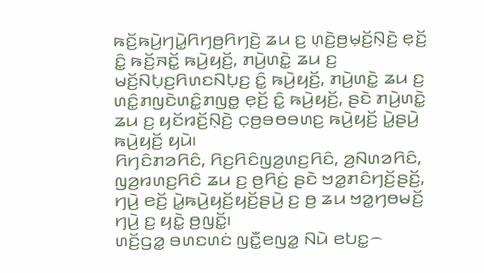ꤒꤢꤩ꤬ꤒꤣꤧ꤬ꤚꤣꤧ꤭ꤖꤚꤥ꤬ꤖꤚꤢꤧ꤬ ꤘꤣ ꤢ꤬ ꤛ꤫ꤢꤧ꤬ꤥ꤬ꤗ꤫ꤢꤩ꤬ꤡ꤫ꤢꤧ꤬ ꤕ꤫ꤢꤩ꤬ ꤢꤨ꤭ ꤒꤢꤩ꤬ꤏꤢꤩ꤭ ꤒꤣꤧ꤬ꤟꤢꤩ꤬, ꤊꤣꤧ꤬ꤛꤢꤧ꤭ ꤘꤣ ꤢ꤬ ꤗꤢꤩ꤬ꤡꤝ꤫ꤢ꤬ꤖꤛꤢꤡꤝ꤫ꤢ꤬ ꤢꤨ꤭ ꤒꤣꤧ꤬ꤟꤢꤩ꤬, ꤊꤣꤧ꤬ꤛꤢꤧ꤭ ꤘꤣ ꤢ꤬ ꤛꤢꤨ꤭ꤊꤜꤢꤧꤛꤢꤨ꤭ꤊꤜꤥ꤭ ꤕ꤫ꤢꤩ꤬ ꤢꤨ꤭ ꤒꤣꤧ꤬ꤟꤢꤩ꤬, ꤔꤢꤧ ꤊꤣꤧ꤬ꤛꤢꤧ꤭ ꤘꤣ ꤢ꤬ ꤟꤢꤩꤙꤢꤩ꤬ꤡ꤫ꤢꤧ꤬ ꤍ꤫ꤥ꤬ꤋꤥꤋꤛꤢ꤬ ꤒꤣꤧ꤬ꤟꤢꤩ꤬ ꤣꤧ꤭ꤔꤣꤧ꤬ ꤒꤣꤧ꤬ꤟꤢꤩ꤬ ꤟꤣꤧ꤯
ꤖꤚꤢꤨꤊꤤꤖꤢꤨ, ꤖꤢ꤬ꤖꤢꤨꤜꤤ꤬ꤛꤢ꤬ꤖꤢꤨ, ꤤ꤬ꤡꤛꤤꤖꤢꤨ, ꤜꤤ꤬ꤙꤛꤢ꤬ꤖꤢꤨ ꤘꤣ ꤢ꤬ ꤥ꤬ꤖꤢꤦ꤬ ꤔꤢꤧ ꤠꤤ꤭ꤊꤢꤨꤚꤢꤩ꤬ꤔꤢꤩ꤬, ꤚꤣꤧ꤬ ꤕꤢꤩ꤬ ꤣꤧ꤭ꤒꤣꤧ꤬ꤟꤢꤩ꤬ꤟꤢꤩ꤬ꤔꤣꤧ꤬ ꤢ꤬ ꤥ꤬ ꤘꤣ ꤠꤤ꤭ꤚꤥꤗꤢꤩ꤬ ꤚꤣꤧ꤬ ꤢ꤬ ꤟꤢꤧ꤭ ꤥ꤬ꤜꤢꤩ꤭꤯
ꤛꤢꤩ꤬ꤞꤤ꤭ ꤋꤛꤢꤛꤢꤦ ꤜꤢꤪ꤭ꤕꤜꤤ꤭ ꤡꤣꤧ ꤕꤝꤢ꤭꤮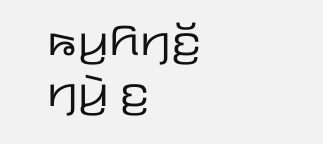ꤒꤣ꤬ꤖꤚꤢꤩ꤬ ꤚꤣꤧ꤬ ꤢ꤬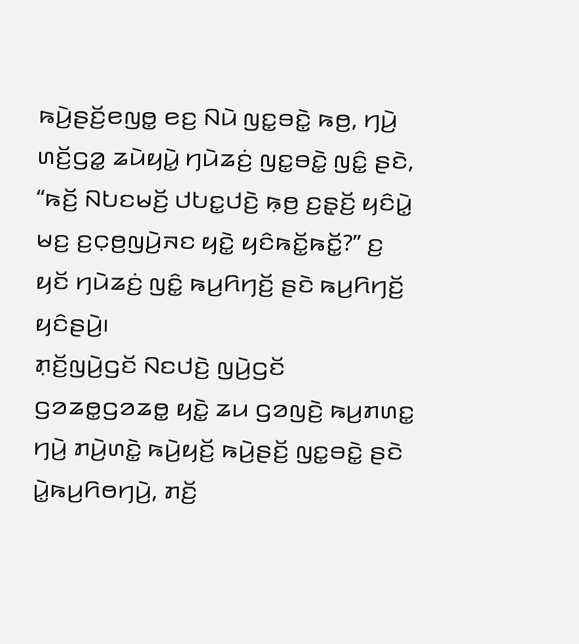ꤒꤣꤧ꤬ꤔꤢꤩ꤬ꤕꤜꤥ꤭ ꤕꤢ꤬ ꤡꤣꤧ ꤜꤢ꤭ꤋꤢꤧ꤭ ꤒꤥ꤬, ꤚꤣꤧ꤬ ꤛꤢꤩ꤬ꤞꤤ꤭ ꤘꤣꤧꤟꤣꤧ꤭ ꤚꤣꤧꤘꤢꤦ꤬ ꤜꤢ꤭ꤋꤢꤧ꤭ ꤜꤢꤨ꤭ ꤔꤢꤧ, “ꤒꤢꤩ꤬ ꤡꤝꤢꤗꤢꤩ꤬ ꤓꤝꤢ꤭ꤓꤢꤧ꤬ ꤒ꤫ꤥ꤬ ꤢ꤬ꤔ꤫ꤢꤩ꤬ ꤟꤢꤨꤣꤧ꤭ ꤗꤢ꤬ ꤢ꤬ꤍ꤫ꤥ꤬ꤜꤣꤧ꤬ꤏꤢ ꤟꤢꤧ꤭ ꤟꤢꤨꤒꤢꤩ꤭ꤒꤢꤩ꤭?” ꤢ꤬ ꤟꤢꤩ ꤚꤣꤧꤘꤢꤦ꤬ ꤜꤢꤨ꤭ ꤒꤣ꤬ꤖꤚꤢꤩ꤬ ꤔꤢꤧ ꤒꤣ꤬ꤖꤚꤢꤩ꤬ ꤟꤢꤨꤔꤣꤧ꤬꤯
ꤊ꤫ꤢꤩ꤬ꤜꤣꤧ꤬ꤞꤢꤩ ꤡꤢꤓꤢꤧ꤬ ꤜꤣꤧ꤬ꤞꤢꤩ ꤞꤤꤘꤥ꤭ꤞꤤꤘꤥ꤭ ꤟꤢꤧ꤭ ꤘꤣ ꤞꤤꤜꤢꤧ꤬ ꤒꤣ꤬ꤊꤛꤢ꤭ ꤚꤣꤧ꤬ ꤊꤣꤧ꤬ꤛꤢꤧ꤭ ꤒꤣꤧ꤬ꤟꤢꤩ꤬ ꤒꤣꤧ꤬ꤔꤢꤩ꤬ ꤜꤢ꤭ꤋꤢꤧ꤭ ꤔꤢꤧ ꤣꤧ꤭ꤒꤣ꤬ꤖꤥꤚꤣꤧ꤬, ꤊꤢꤩ꤬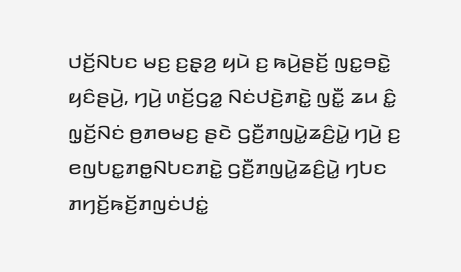ꤓꤢꤩ꤬ꤡꤝꤢ ꤗꤢ꤬ ꤢ꤬ꤔ꤫ꤤ꤬ ꤟꤣꤧ ꤢ꤬ ꤒꤣꤧ꤬ꤔꤢꤩ꤬ ꤜꤢ꤭ꤋꤢꤧ꤭ ꤟꤢꤨꤔꤣꤧ꤬, ꤚꤣꤧ꤬ ꤛꤢꤩ꤬ꤞꤤ꤭ ꤡꤢꤦꤓꤢꤧ꤬ꤊꤢꤧ꤭ ꤜꤢꤪ꤭ ꤘꤣ ꤢꤨ꤭ ꤜ꤫ꤢꤩ꤬ꤡꤢꤦ ꤥ꤬ꤊꤥꤗꤢ꤬ ꤔꤢꤧ ꤞꤢꤪ꤬ꤊꤜꤣꤧ꤭ꤘꤢꤨ꤬ꤣꤧ꤭ ꤚꤣꤧ꤬ ꤢ꤬ ꤕꤜꤝꤢ꤭ꤊꤥ꤭ꤡꤝꤢꤊꤢꤧ꤭ ꤞꤢꤪ꤬ꤊꤜꤣꤧ꤭ꤘꤢꤨ꤬ꤣꤧ꤭ ꤚꤝꤢ ꤊꤚꤢꤩ꤬ꤒꤢꤩ꤬ꤊꤜꤢꤦꤓꤢꤦ꤭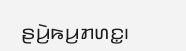ꤔꤣꤧ꤬ꤒꤣ꤬ꤊꤛꤢ꤭꤯